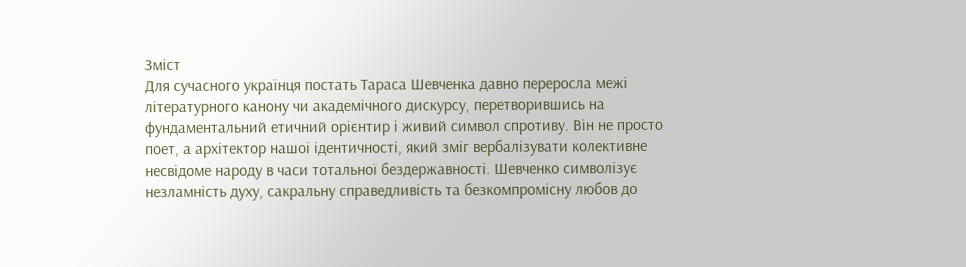Зміст
Для сучасного українця постать Тараса Шевченка давно переросла межі літературного канону чи академічного дискурсу, перетворившись на фундаментальний етичний орієнтир і живий символ спротиву. Він не просто поет, а архітектор нашої ідентичності, який зміг вербалізувати колективне несвідоме народу в часи тотальної бездержавності. Шевченко символізує незламність духу, сакральну справедливість та безкомпромісну любов до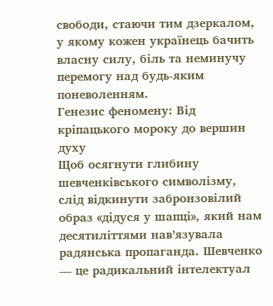свободи, стаючи тим дзеркалом, у якому кожен українець бачить власну силу, біль та неминучу перемогу над будь-яким поневоленням.
Генезис феномену: Від кріпацького мороку до вершин духу
Щоб осягнути глибину шевченківського символізму, слід відкинути забронзовілий образ «дідуся у шапці», який нам десятиліттями нав’язувала радянська пропаганда. Шевченко — це радикальний інтелектуал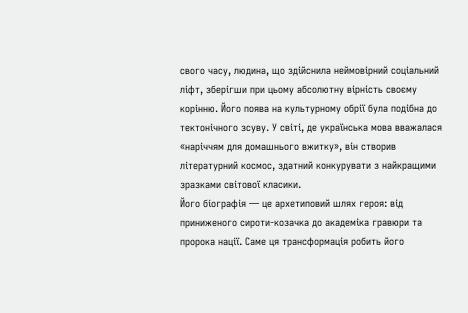свого часу, людина, що здійснила неймовірний соціальний ліфт, зберігши при цьому абсолютну вірність своєму корінню. Його поява на культурному обрії була подібна до тектонічного зсуву. У світі, де українська мова вважалася «наріччям для домашнього вжитку», він створив літературний космос, здатний конкурувати з найкращими зразками світової класики.
Його біографія — це архетиповий шлях героя: від приниженого сироти-козачка до академіка гравюри та пророка нації. Саме ця трансформація робить його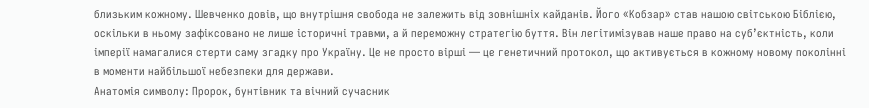близьким кожному. Шевченко довів, що внутрішня свобода не залежить від зовнішніх кайданів. Його «Кобзар» став нашою світською Біблією, оскільки в ньому зафіксовано не лише історичні травми, а й переможну стратегію буття. Він легітимізував наше право на суб’єктність, коли імперії намагалися стерти саму згадку про Україну. Це не просто вірші — це генетичний протокол, що активується в кожному новому поколінні в моменти найбільшої небезпеки для держави.
Анатомія символу: Пророк, бунтівник та вічний сучасник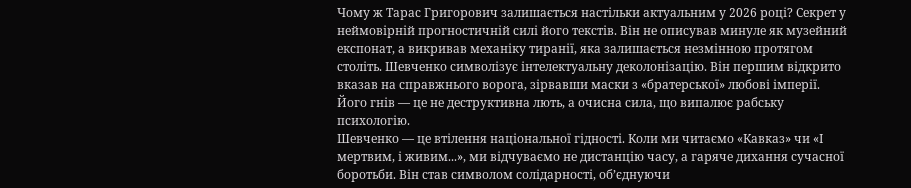Чому ж Тарас Григорович залишається настільки актуальним у 2026 році? Секрет у неймовірній прогностичній силі його текстів. Він не описував минуле як музейний експонат, а викривав механіку тиранії, яка залишається незмінною протягом століть. Шевченко символізує інтелектуальну деколонізацію. Він першим відкрито вказав на справжнього ворога, зірвавши маски з «братерської» любові імперії. Його гнів — це не деструктивна лють, а очисна сила, що випалює рабську психологію.
Шевченко — це втілення національної гідності. Коли ми читаємо «Кавказ» чи «І мертвим, і живим...», ми відчуваємо не дистанцію часу, а гаряче дихання сучасної боротьби. Він став символом солідарності, об’єднуючи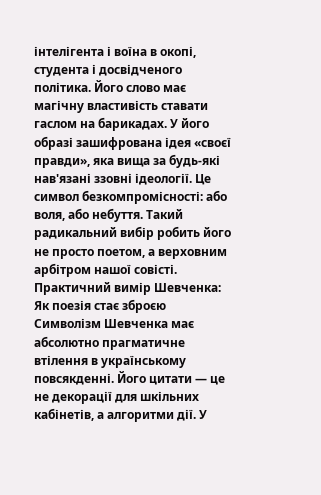інтелігента і воїна в окопі, студента і досвідченого політика. Його слово має магічну властивість ставати гаслом на барикадах. У його образі зашифрована ідея «своєї правди», яка вища за будь-які нав'язані ззовні ідеології. Це символ безкомпромісності: або воля, або небуття. Такий радикальний вибір робить його не просто поетом, а верховним арбітром нашої совісті.
Практичний вимір Шевченка: Як поезія стає зброєю
Символізм Шевченка має абсолютно прагматичне втілення в українському повсякденні. Його цитати — це не декорації для шкільних кабінетів, а алгоритми дії. У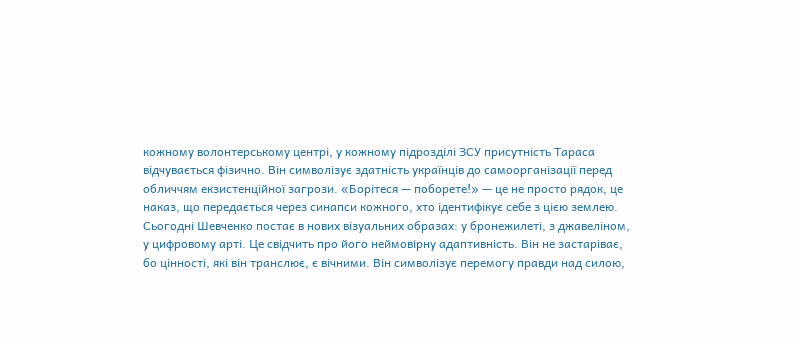кожному волонтерському центрі, у кожному підрозділі ЗСУ присутність Тараса відчувається фізично. Він символізує здатність українців до самоорганізації перед обличчям екзистенційної загрози. «Борітеся — поборете!» — це не просто рядок, це наказ, що передається через синапси кожного, хто ідентифікує себе з цією землею.
Сьогодні Шевченко постає в нових візуальних образах: у бронежилеті, з джавеліном, у цифровому арті. Це свідчить про його неймовірну адаптивність. Він не застаріває, бо цінності, які він транслює, є вічними. Він символізує перемогу правди над силою,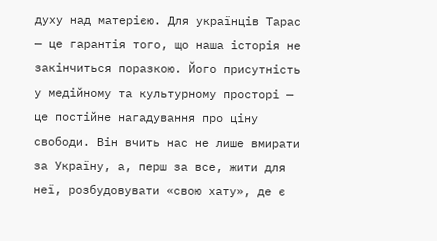духу над матерією. Для українців Тарас — це гарантія того, що наша історія не закінчиться поразкою. Його присутність у медійному та культурному просторі — це постійне нагадування про ціну свободи. Він вчить нас не лише вмирати за Україну, а, перш за все, жити для неї, розбудовувати «свою хату», де є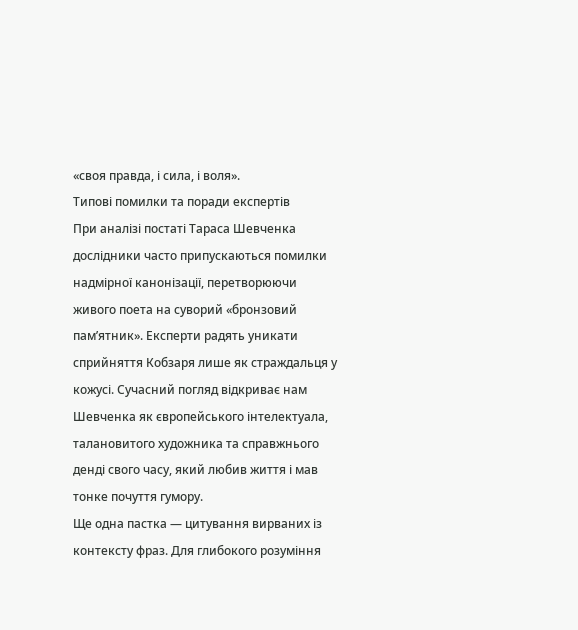«своя правда, і сила, і воля».
Типові помилки та поради експертів
При аналізі постаті Тараса Шевченка дослідники часто припускаються помилки надмірної канонізації, перетворюючи живого поета на суворий «бронзовий пам’ятник». Експерти радять уникати сприйняття Кобзаря лише як страждальця у кожусі. Сучасний погляд відкриває нам Шевченка як європейського інтелектуала, талановитого художника та справжнього денді свого часу, який любив життя і мав тонке почуття гумору.
Ще одна пастка — цитування вирваних із контексту фраз. Для глибокого розуміння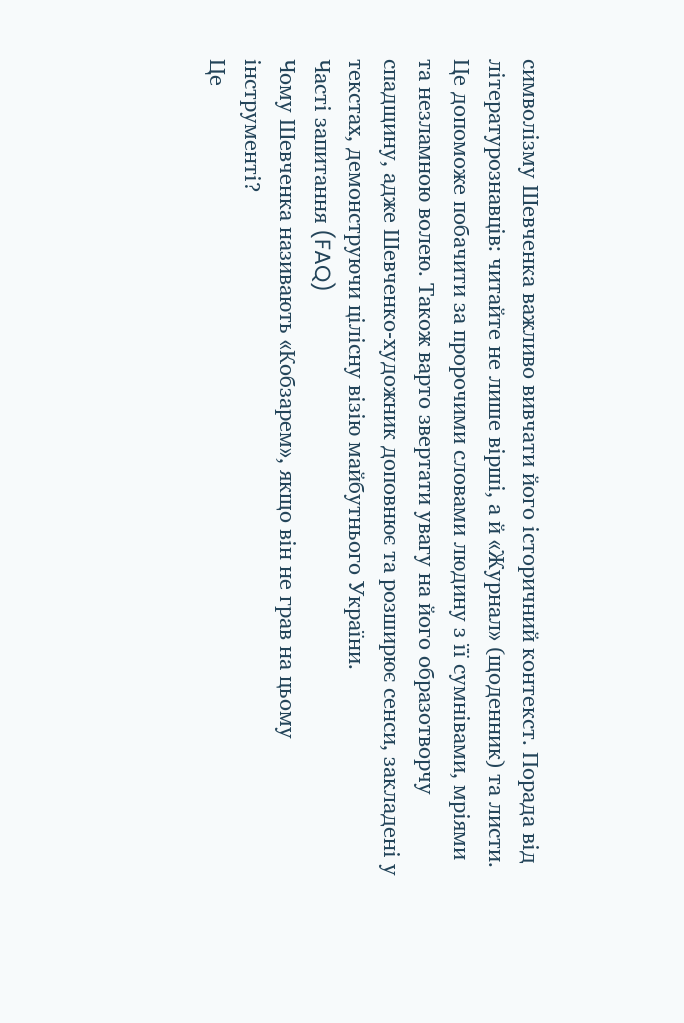символізму Шевченка важливо вивчати його історичний контекст. Порада від літературознавців: читайте не лише вірші, а й «Журнал» (щоденник) та листи. Це допоможе побачити за пророчими словами людину з її сумнівами, мріями та незламною волею. Також варто звертати увагу на його образотворчу спадщину, адже Шевченко-художник доповнює та розширює сенси, закладені у текстах, демонструючи цілісну візію майбутнього України.
Часті запитання (FAQ)
Чому Шевченка називають «Кобзарем», якщо він не грав на цьому інструменті?
Це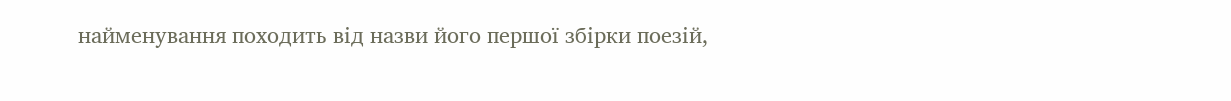найменування походить від назви його першої збірки поезій,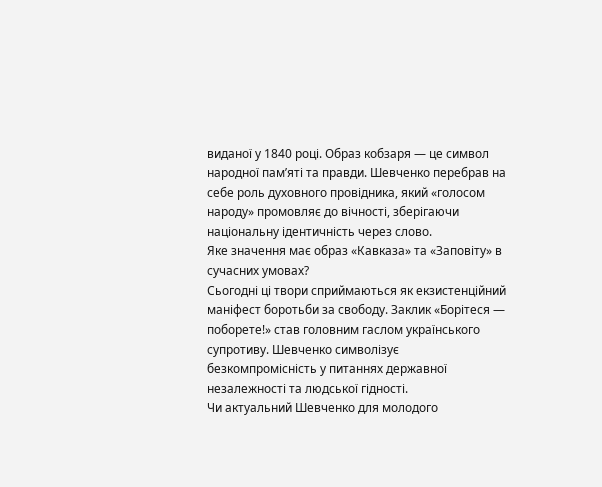виданої у 1840 році. Образ кобзаря — це символ народної пам’яті та правди. Шевченко перебрав на себе роль духовного провідника, який «голосом народу» промовляє до вічності, зберігаючи національну ідентичність через слово.
Яке значення має образ «Кавказа» та «Заповіту» в сучасних умовах?
Сьогодні ці твори сприймаються як екзистенційний маніфест боротьби за свободу. Заклик «Борітеся — поборете!» став головним гаслом українського супротиву. Шевченко символізує безкомпромісність у питаннях державної незалежності та людської гідності.
Чи актуальний Шевченко для молодого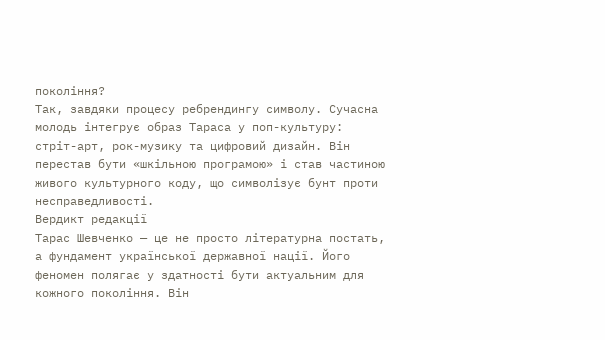покоління?
Так, завдяки процесу ребрендингу символу. Сучасна молодь інтегрує образ Тараса у поп-культуру: стріт-арт, рок-музику та цифровий дизайн. Він перестав бути «шкільною програмою» і став частиною живого культурного коду, що символізує бунт проти несправедливості.
Вердикт редакції
Тарас Шевченко — це не просто літературна постать, а фундамент української державної нації. Його феномен полягає у здатності бути актуальним для кожного покоління. Він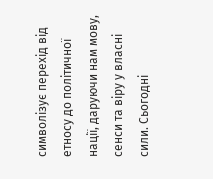символізує перехід від етносу до політичної нації, даруючи нам мову, сенси та віру у власні сили. Сьогодні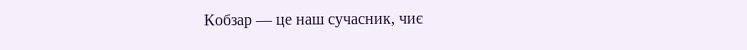Кобзар — це наш сучасник, чиє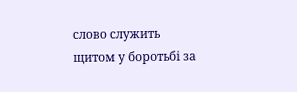слово служить щитом у боротьбі за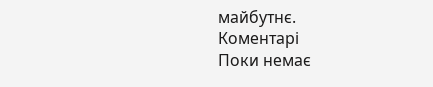майбутнє.
Коментарі
Поки немає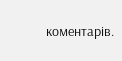коментарів.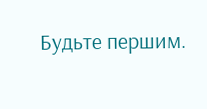Будьте першим.